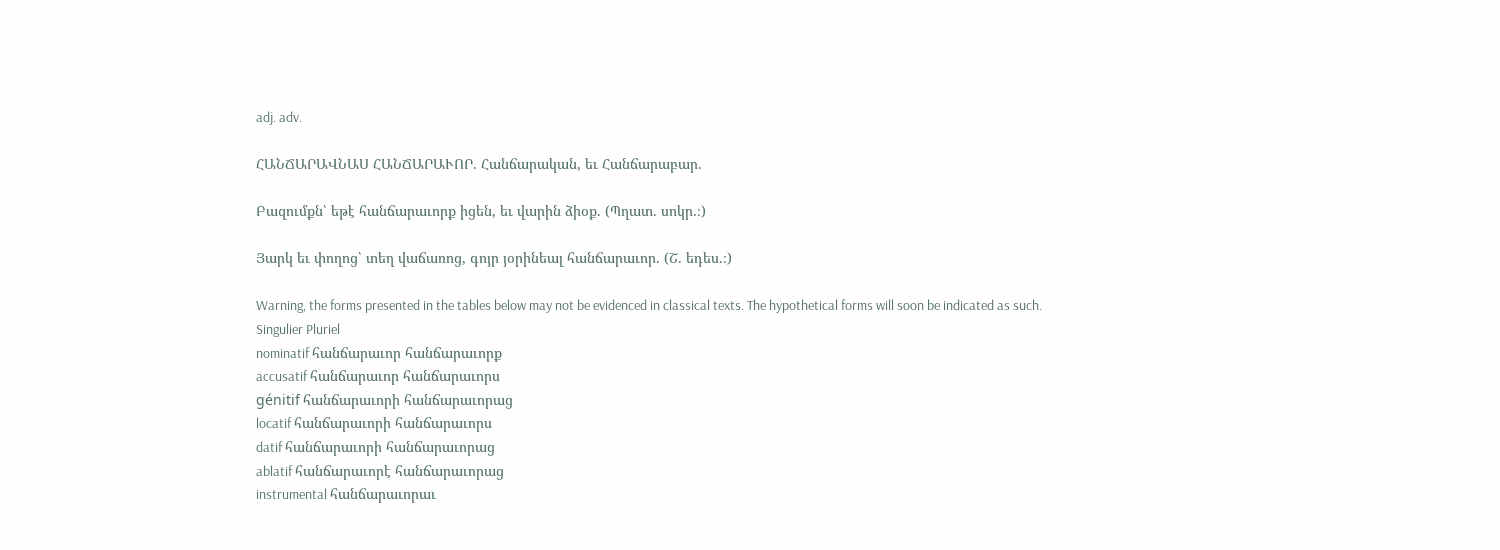adj. adv.

ՀԱՆՃԱՐԱՎՆԱՍ ՀԱՆՃԱՐԱՒՈՐ. Հանճարական, եւ Հանճարաբար.

Բազումքն՝ եթէ հանճարաւորք իցեն, եւ վարին ձիօք. (Պղատ. սոկր.։)

Յարկ եւ փողոց՝ տեղ վաճառոց, գոյր յօրինեալ հանճարաւոր. (Շ. եդես.։)

Warning, the forms presented in the tables below may not be evidenced in classical texts. The hypothetical forms will soon be indicated as such.
Singulier Pluriel
nominatif հանճարաւոր հանճարաւորք
accusatif հանճարաւոր հանճարաւորս
génitif հանճարաւորի հանճարաւորաց
locatif հանճարաւորի հանճարաւորս
datif հանճարաւորի հանճարաւորաց
ablatif հանճարաւորէ հանճարաւորաց
instrumental հանճարաւորաւ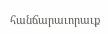հանճարաւորաւք